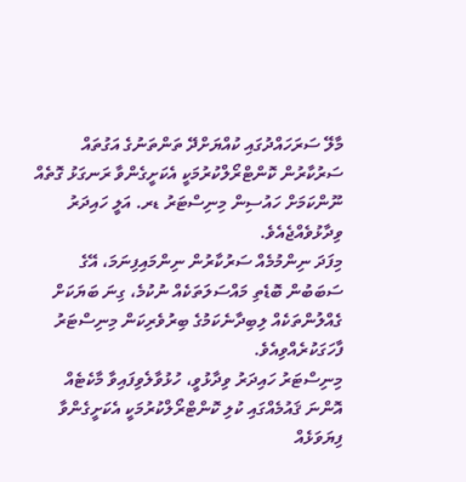މާލޭ ސަރަހައްދުގައި ކުއްޔަށްދޭ ތަންތަނުގެ އަގުތައް ސަރުކާރުން ކޮންޓްރޯލްކުރުމަކީ އެކަށީގެންވާ ރަނގަޅު ގޮތެއް ނޫންކަމަށް ހައުސިން މިނިސްޓަރު ޑރ. އަލީ ހައިދަރު ވިދާޅުވެއްޖެއެވެ.
މިފަދަ ނިންމުމެއް ސަރުކާރުން ނިންމައިފިނަމަ، އޭގެ ސަބަބުން ބޮޑެތި މައްސަލަތަކެއް ނުކުމެ، ގިނަ ބަޔަކަށް ގެއްލުންތަކެއް ލިބިދާނެކަމުގެ ބިރުވެރިކަން މިނިސްޓަރު ފާހަގަކުރެއްވިއެވެ.
މިނިސްޓަރު ހައިދަރު ވިދާޅުވީ، ހުޅުވާލެވިފައިވާ މާކެޓެއް އޮންނަ ޤައުމެއްގައި ކުލި ކޮންޓްރޯލްކުރުމަކީ އެކަށީގެންވާ ފިޔަވަޅެއް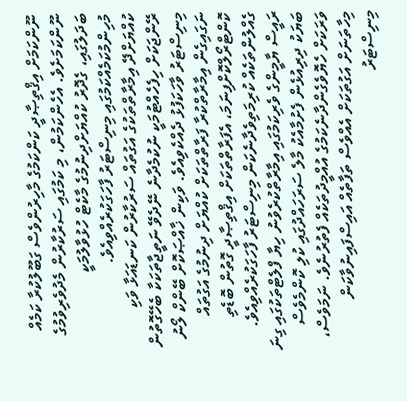ނޫންކަމަށް އިޤްތިޞާދީ ކަންކަމުގެ މާހިރުންވެސް ގަބޫލުކުރާ ކަމެއް ނޫންކަމަށެވެ. އެހެންކަމުން، މި ކަމުގައި ސަރުކާރުން މެދުވެރިވުމުގެ ބަދަލުގައި، ގެދޮރު ކުއްޔަށްދިނުމުގެ މާކެޓް ހުޅުވާލުމަކީ މުހިންމުކަމެއްކަމުގައި މިނިސްޓަރު ފާހަގަކުރެއްވިއެވެ.
ކުއްޔަށްދޭ އިމާރާތްތަކުގެ އަގުތައް ސަރުކާރުން ކަނޑައަޅާ ވަކި ރޭންޖަކަށް ހިފެހެއްޓުމަކީ ނުކުމެދާނެ ނޭދެވޭ ނަތީޖާތަކަކާ ބެހޭގޮތުން މިނިސްޓަރު ވާހަކަފުޅު ދެއްކެވިއެވެ. ވަކިން ޚާއްޞަކޮށް ބޭންކް ލޯނު ނަގައިގެން އިމާރާތްކުރާ ފަރާތްތަކަށް ކުއްޔަށް ދިނުމުގެ އަގުތައް ކޮންޓްރޯލްކޮށްފިނަމަ، އެފަރާތްތަކަށް އިޤްތިޞާދީ ގޮތުން ބޮޑެތި ގެއްލުންތަކެއް ކުރިމަތިވެދާނެކަން މިނިސްޓަރު ފާހަގަކުރެއްވިއެވެ.
ރައީސް ޔާމީންގެ ވެރިކަމުގައި އިމާރާތްކުރެވުނު ހިޔާ ފްލެޓްތަކުގައި ގިނަ ބަޔަކު ދިރިއުޅެން ފެށުމާއެކު މާލެ ސަރަހައްދުގައި ކުލި ކޮންމެވެސް ވަރަކަށް ހެޔޮވެގެންދާނެކަމުގެ އުއްމީދުތަކެއް ފެތުރުނެވެ. ނަމަވެސް، މިހާތަނަށް އަގުތަކަށް އެއްވެސް ތަފާތެއް އައިސްފައިނުވާކަން މިނިސްޓަރު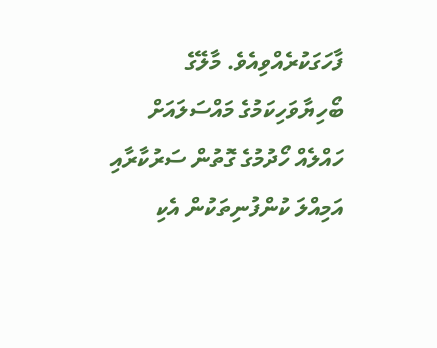ފާހަގަކުރެއްވިއެވެ. މާލޭގެ ބޯހިޔާވަހިކަމުގެ މައްސަލައަށް ހައްލެއް ހޯދުމުގެ ގޮތުން ސަރުކާރާއި އަމިއްލަ ކުންފުނިތަކުން އެކި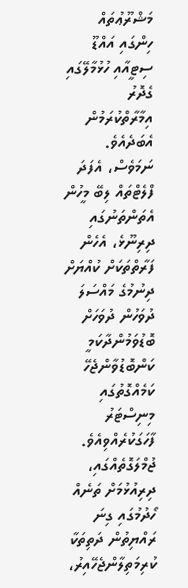މަޝްރޫޢުތައް ހިންގައި އައްޑޫ ސިޓީއާއި ހުޅުމާލޭގައި ގެދޮރު އިމާރާތްކުރަމުން އެބަދެއެވެ. ނަމަވެސް، އެފަދަ ފްލެޓްތައް ލިބޭ މީހުން އެތަންތަނުގައި ދިރިނޫޅެ، އެހެން ފަރާތްތަކަށް ކުއްޔަށް ދިނުމުގެ މައްސަލަ ދުވަހުން ދުވަހަށް ބޮޑުވަމުންދާކަމީ ކަންބޮޑުވާންޖެހޭ ކަމެއްގޮތުގައި މިނިސްޓަރު ފާހަގަކުރެއްވިއެވެ.
ޖުމްލަގޮތެއްގައި، ދިރިއުޅުމަށް ތަނެއް ހޯދުމުގައި ގިނަ ރައްޔިތުން ދަތިތަކާ ކުރިމަތިލާންޖެހޭއިރު،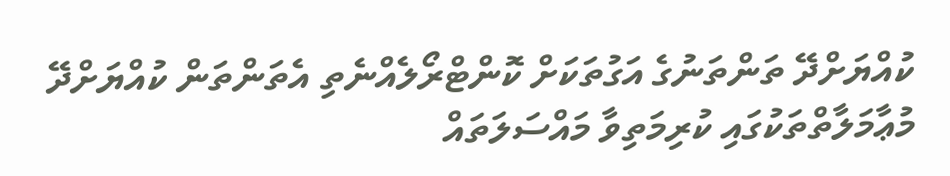ކުއްޔަށްދޭ ތަންތަނުގެ އަގުތަކަށް ކޮންޓްރޯލެއްނެތި އެތަންތަން ކުއްޔަށްދޭ މުޢާމަލާތްތަކުގައި ކުރިމަތިވާ މައްސަލަތައް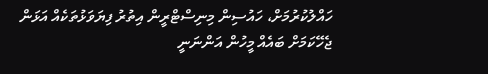ހައްލުކުރުމަށް، ހައުސިން މިނިސްޓްރީން އިތުރު ފިޔަވަޅުތަކެއް އަޅަން ޖެހޭކަމަށް ބައެއް މީހުން އަންނަނީ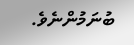ބުނަމުންނެވެ.